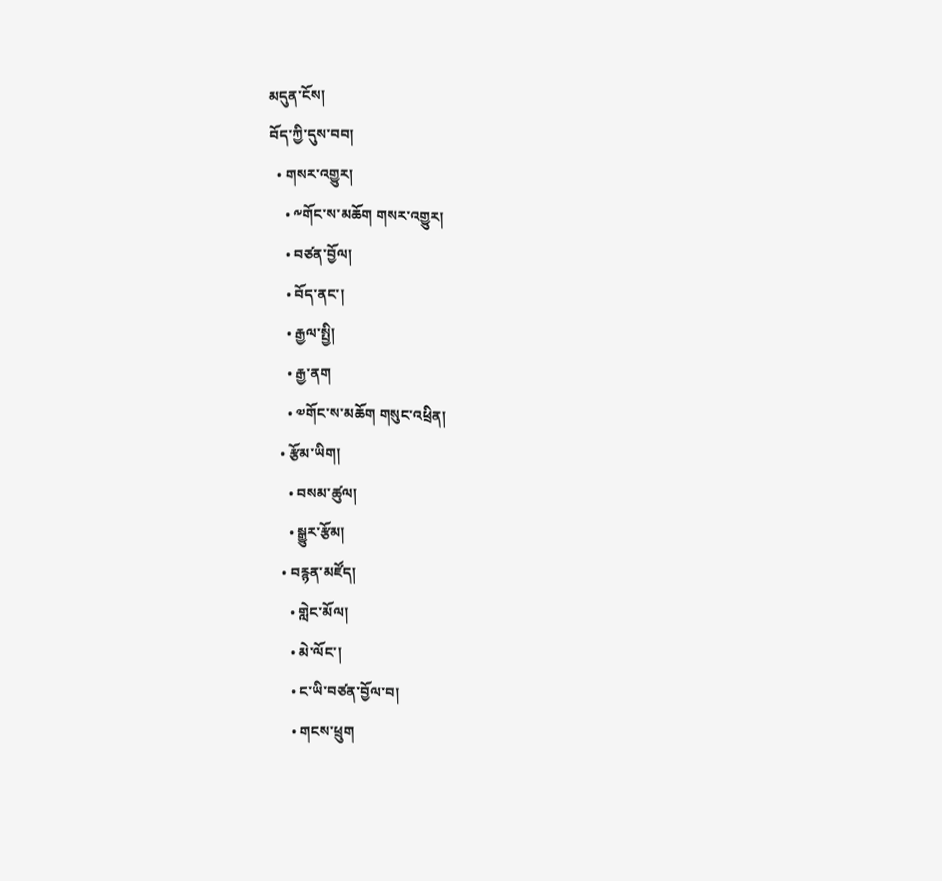མདུན་ངོས།
བོད་ཀྱི་དུས་བབ།
  • གསར་འགྱུར།
    • ༸གོང་ས་མཆོག གསར་འགྱུར།
    • བཙན་བྱོལ།
    • བོད་ནང་།
    • རྒྱལ་སྤྱི།
    • རྒྱ་ནག
    • ༧གོང་ས་མཆོག གསུང་འཕྲིན།
  • རྩོམ་ཡིག།
    • བསམ་ཚུལ།
    • སྒྱུར་རྩོམ།
  • བརྙན་མཛོད།
    • གླེང་མོལ།
    • མེ་ལོང་།
    • ང་ཡི་བཙན་བྱོལ་བ།
    • གངས་ཕྲུག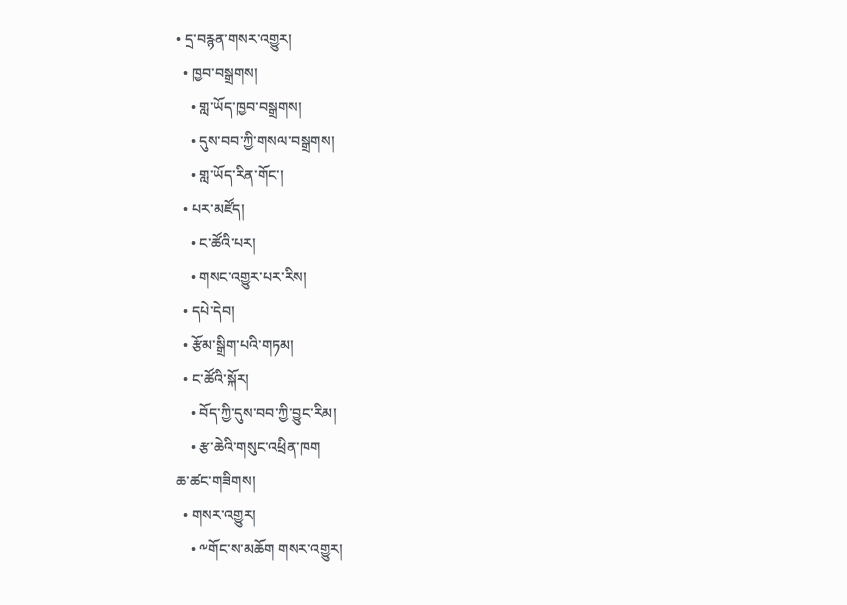• དྲ་བརྙན་གསར་འགྱུར།
  • ཁྱབ་བསྒྲགས།
    • གླ་ཡོད་ཁྱབ་བསྒྲགས།
    • དུས་བབ་ཀྱི་གསལ་བསྒྲགས།
    • གླ་ཡོད་རིན་གོང་།
  • པར་མཛོད།
    • ང་ཚོའི་པར།
    • གསང་འགྱུར་པར་རིས།
  • དཔེ་དེབ།
  • རྩོམ་སྒྲིག་པའི་གཏམ།
  • ང་ཚོའི་སྐོར།
    • བོད་ཀྱི་དུས་བབ་ཀྱི་བྱུང་རིམ།
    • རྩ་ཆེའི་གསུང་འཕྲིན་ཁག
ཆ་ཚང་གཟིགས།
  • གསར་འགྱུར།
    • ༸གོང་ས་མཆོག གསར་འགྱུར།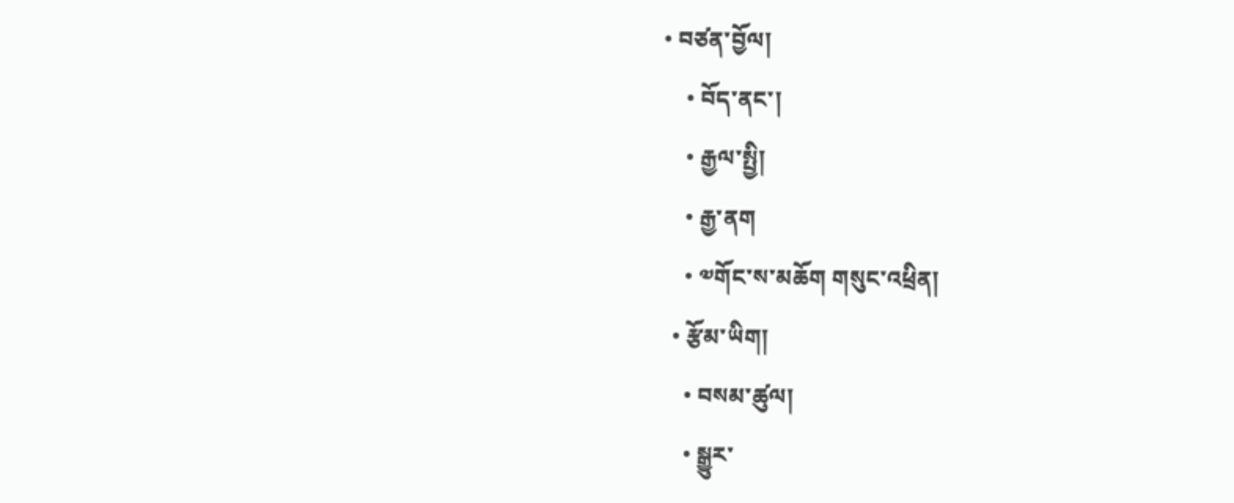• བཙན་བྱོལ།
    • བོད་ནང་།
    • རྒྱལ་སྤྱི།
    • རྒྱ་ནག
    • ༧གོང་ས་མཆོག གསུང་འཕྲིན།
  • རྩོམ་ཡིག།
    • བསམ་ཚུལ།
    • སྒྱུར་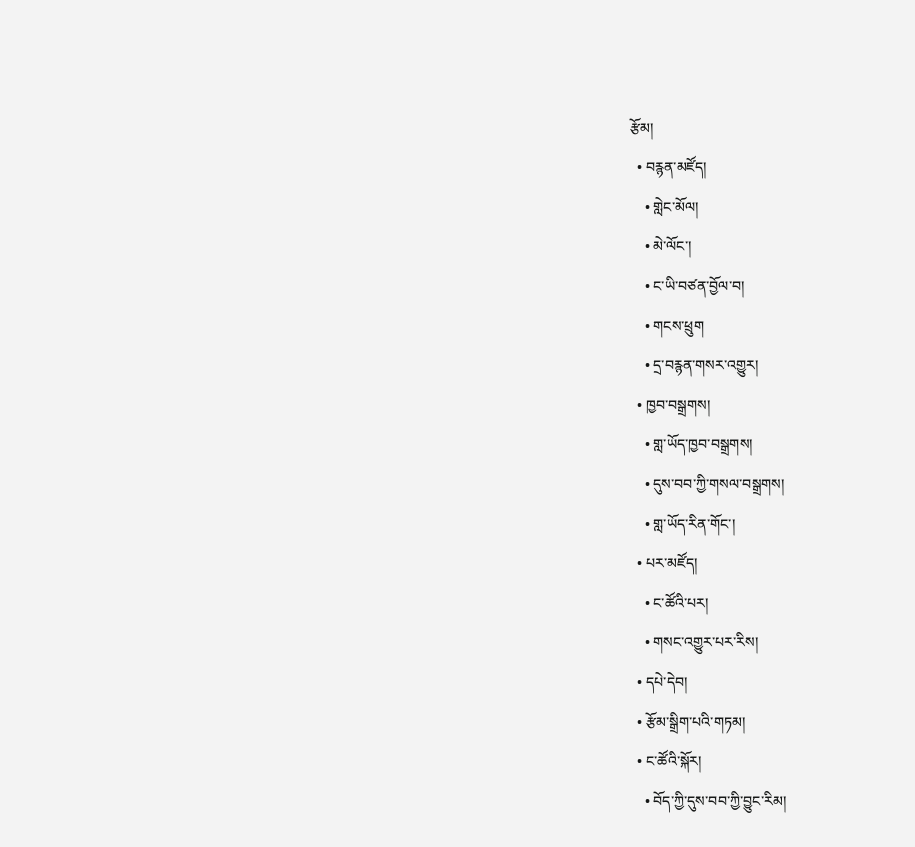རྩོམ།
  • བརྙན་མཛོད།
    • གླེང་མོལ།
    • མེ་ལོང་།
    • ང་ཡི་བཙན་བྱོལ་བ།
    • གངས་ཕྲུག
    • དྲ་བརྙན་གསར་འགྱུར།
  • ཁྱབ་བསྒྲགས།
    • གླ་ཡོད་ཁྱབ་བསྒྲགས།
    • དུས་བབ་ཀྱི་གསལ་བསྒྲགས།
    • གླ་ཡོད་རིན་གོང་།
  • པར་མཛོད།
    • ང་ཚོའི་པར།
    • གསང་འགྱུར་པར་རིས།
  • དཔེ་དེབ།
  • རྩོམ་སྒྲིག་པའི་གཏམ།
  • ང་ཚོའི་སྐོར།
    • བོད་ཀྱི་དུས་བབ་ཀྱི་བྱུང་རིམ།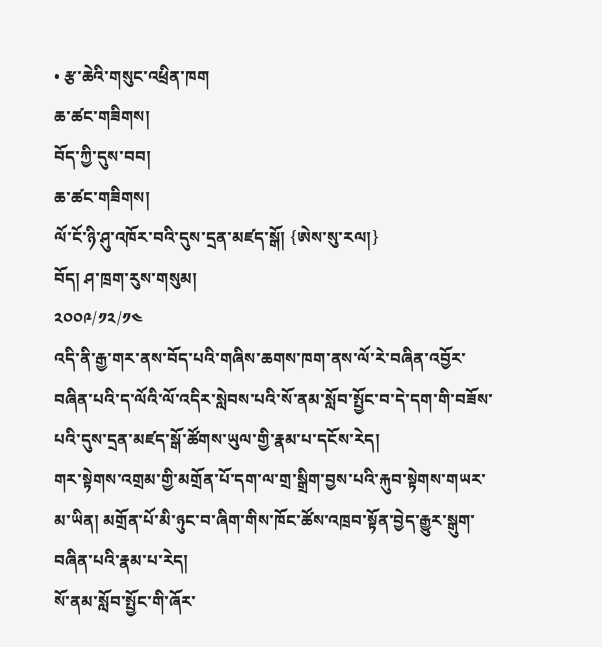• རྩ་ཆེའི་གསུང་འཕྲིན་ཁག
ཆ་ཚང་གཟིགས།
བོད་ཀྱི་དུས་བབ།
ཆ་ཚང་གཟིགས།
ལོ་ངོ་ཉི་ཤུ་འཁོར་བའི་དུས་དྲན་མཛད་སྒོ། {ཨེས་སུ་རལ།}
བོད། ཤ་ཁྲག་རུས་གསུམ།
༢༠༠༩/༡༢/༡༤
འདི་ནི་རྒྱ་གར་ནས་བོད་པའི་གཞིས་ཆགས་ཁག་ནས་ལོ་རེ་བཞིན་འབྱོར་བཞིན་པའི་ད་ལོའི་ལོ་འདིར་སླེབས་པའི་སོ་ནམ་སློབ་སྤྱོང་བ་དེ་དག་གི་བཟོས་པའི་དུས་དྲན་མཛད་སྒོ་ཚོགས་ཡུལ་གྱི་རྣམ་པ་དངོས་རེད།
གར་སྟེགས་འགྲམ་གྱི་མགྲོན་པོ་དག་ལ་གྲ་སྒྲིག་བྱས་པའི་རྐུབ་སྟེགས་གཡར་མ་ཡིན། མགྲོན་པོ་མི་ཉུང་བ་ཞིག་གིས་ཁོང་ཚོས་འཁྲབ་སྟོན་བྱེད་རྒྱུར་སྒུག་བཞིན་པའི་རྣམ་པ་རེད།
སོ་ནམ་སློབ་སྤྱོང་གི་ཞོར་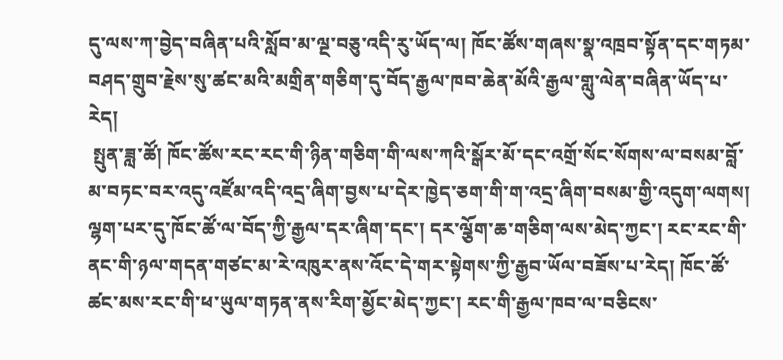དུ་ལས་ཀ་བྱེད་བཞིན་པའི་སློབ་མ་ལྔ་བཅུ་འདི་རུ་ཡོད་ལ། ཁོང་ཚོས་གཞས་སྣ་འཁྲབ་སྟོན་དང་གཏམ་བཤད་གྲུབ་རྗེས་སུ་ཚང་མའི་མགྲིན་གཅིག་དུ་བོད་རྒྱལ་ཁབ་ཆེན་མོའི་རྒྱལ་གླུ་ལེན་བཞིན་ཡོད་པ་རེད།
 སྤུན་ཟླ་ཚོ། ཁོང་ཚོས་རང་རང་གི་ཉིན་གཅིག་གི་ལས་ཀའི་སྒོར་མོ་དང་འགྲོ་སོང་སོགས་ལ་བསམ་བློ་མ་བཏང་བར་འདུ་འཛོམ་འདི་འདྲ་ཞིག་བྱས་པ་དེར་ཁྱེད་ཅག་གི་ག་འདྲ་ཞིག་བསམ་གྱི་འདུག་ལགས། ལྷག་པར་དུ་ཁོང་ཚོ་ལ་བོད་ཀྱི་རྒྱལ་དར་ཞིག་དང་། དར་ལྕོག་ཆ་གཅིག་ལས་མེད་ཀྱང་། རང་རང་གི་ནང་གི་ཉལ་གདན་གཙང་མ་རེ་འཁུར་ནས་འོང་དེ་གར་སྟེགས་ཀྱི་རྒྱབ་ཡོལ་བཟོས་པ་རེད། ཁོང་ཚོ་ཚང་མས་རང་གི་ཕ་ཡུལ་གཏན་ནས་རིག་མྱོང་མེད་ཀྱང་། རང་གི་རྒྱལ་ཁབ་ལ་བཅིངས་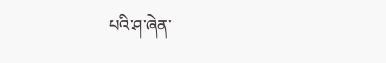པའི་ཤ་ཞེན་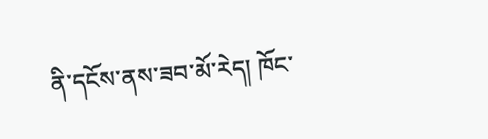ནི་དངོས་ནས་ཟབ་མོ་རེད། ཁོང་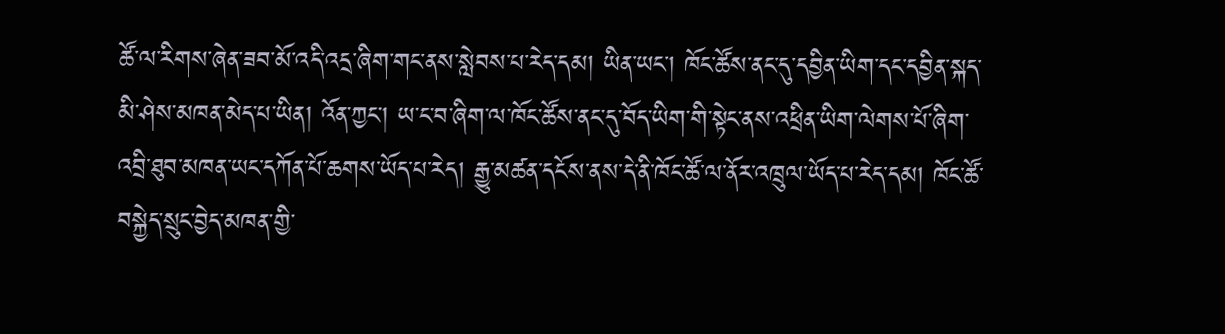ཚོ་ལ་རིགས་ཞེན་ཟབ་མོ་འདི་འདྲ་ཞིག་གང་ནས་སླེབས་པ་རེད་དམ། ཡིན་ཡང་། ཁོང་ཚོས་ནང་དུ་དབྱིན་ཡིག་དང་དབྱིན་སྐད་མི་ཤེས་མཁན་མེད་པ་ཡིན། འོན་ཀྱང་། ཡ་ང་བ་ཞིག་ལ་ཁོང་ཚོས་ནང་དུ་བོད་ཡིག་གི་སྟེང་ནས་འཕྲིན་ཡིག་ལེགས་པོ་ཞིག་འབྲི་ཐུབ་མཁན་ཡང་དཀོན་པོ་ཆགས་ཡོད་པ་རེད། རྒྱུ་མཚན་དངོས་ནས་དེ་ནི་ཁོང་ཚོ་ལ་ནོར་འཁྲུལ་ཡོད་པ་རེད་དམ། ཁོང་ཚོ་བསྐྱེད་སྲུང་བྱེད་མཁན་གྱི་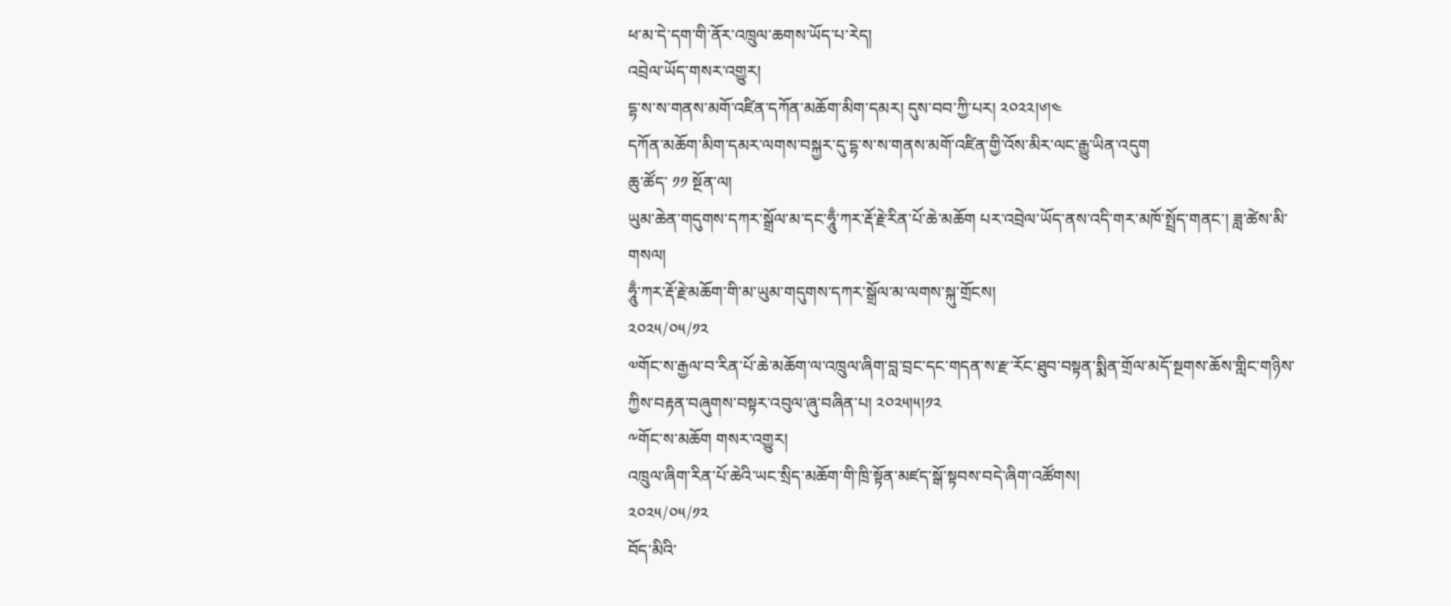ཕ་མ་དེ་དག་གི་ནོར་འཁྲུལ་ཆགས་ཡོད་པ་རེད།
འབྲེལ་ཡོད་གསར་འགྱུར།
དྷ་ས་ས་གནས་མགོ་འཛིན་དཀོན་མཆོག་མིག་དམར། དུས་བབ་ཀྱི་པར། ༢༠༢༢།༦།༤
དཀོན་མཆོག་མིག་དམར་ལགས་བསྐྱར་དུ་དྷ་ས་ས་གནས་མགོ་འཛིན་གྱི་འོས་མིར་ལང་རྒྱུ་ཡིན་འདུག
ཆུ་ཚོད་ ༡༡ སྔོན་ལ།
ཡུམ་ཆེན་གདུགས་དཀར་སྒྲོལ་མ་དང་ཧཱུྃ་ཀར་རྡོ་རྗེ་རིན་པོ་ཆེ་མཆོག པར་འབྲེལ་ཡོད་ནས་འདི་གར་མཁོ་སྤྲོད་གནང་། ཟླ་ཚེས་མི་གསལ།
ཧཱུྃ་ཀར་རྡོ་རྗེ་མཆོག་གི་མ་ཡུམ་གདུགས་དཀར་སྒྲོལ་མ་ལགས་སྐུ་གྲོངས།
༢༠༢༥/༠༥/༡༢
༧གོང་ས་རྒྱལ་བ་རིན་པོ་ཆེ་མཆོག་ལ་འཁྲུལ་ཞིག་བླ་བྲང་དང་གདན་ས་རྫ་རོང་ཐུབ་བསྟན་སྨིན་གྲོལ་མདོ་སྔགས་ཆོས་གླིང་གཉིས་ཀྱིས་བརྟན་བཞུགས་བསྟར་འབུལ་ཞུ་བཞིན་པ། ༢༠༢༥།༥།༡༢
༸གོང་ས་མཆོག གསར་འགྱུར།
འཁྲུལ་ཞིག་རིན་པོ་ཆེའི་ཡང་སྲིད་མཆོག་གི་ཁྲི་སྟོན་མཛད་སྒོ་སྟབས་བདེ་ཞིག་འཚོགས།
༢༠༢༥/༠༥/༡༢
བོད་མིའི་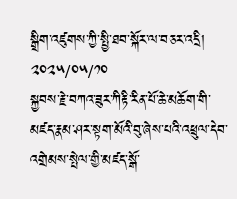སྒྲིག་འཛུགས་ཀྱི་སྤྱི་ཐབ་སྐོར་ལ་བཅར་འདྲི།
༢༠༢༥/༠༥/༡༠
སྐྱབས་རྗེ་བཀའ་ཟུར་ཀིརྟི་རིན་པོ་ཆེ་མཆོག་གི་མཛད་རྣམ་ཤར་སྟག་མོའི་བུ་ཞེས་པའི་འཕྲུལ་དེབ་འགྲེམས་སྤེལ་གྱི་མཛད་སྒོ་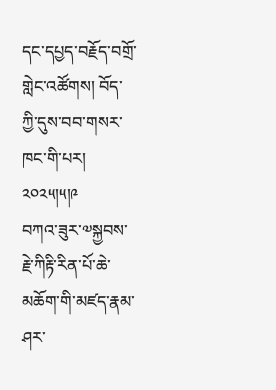དང་དཔྱད་བརྗོད་བགྲོ་གླེང་འཚོགས། བོད་ཀྱི་དུས་བབ་གསར་ཁང་གི་པར། ༢༠༢༥།༥།༩
བཀའ་ཟུར་༧སྐྱབས་རྗེ་ཀིརྟི་རིན་པོ་ཆེ་མཆོག་གི་མཛད་རྣམ་ཤར་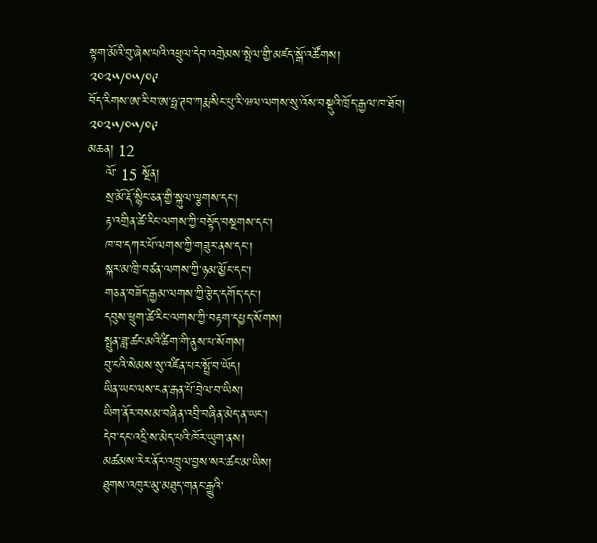སྟག་མོའི་བུ་ཞེས་པའི་འཕྲུལ་དེབ་འགྲེམས་སྤེལ་གྱི་མཛད་སྒོ་འཚོགས།
༢༠༢༥/༠༥/༠༩
བོད་རིགས་ཨ་རི་བ་ཨ་ཧྥ་ཊབ་ཀརྨ་སིང་པུ་རི་ཝལ་ལགས་སུ་འོས་བསྡུའི་ཁྲོད་རྒྱལ་ཁ་ཐོབ།
༢༠༢༥/༠༥/༠༩
མཆན། 12
    ལོ་ 15 སྔོན།
    སྲ་མོ་རྡོ་སྙིང་ཅན་གྱི་སྐུལ་ལྕགས་དང་།
    རྟ་འགྲིན་ཚེ་རིང་ལགས་ཀྱི་བསྟོད་བསྔགས་དང་།
    ཁ་བ་དཀར་པོ་ལགས་ཀྱི་གཟུར་ནས་དང་།
    སྐར་མ་ཁྲི་བཙན་ལགས་ཀྱི་ཉམ་མྱོང་དང་།
    གཅན་བཟོད་རྒྱམ་ལགས་ཀྱི་རྩེད་དགོད་དང་།
    དབུས་ཕྲུག་ཚེ་རིང་ལགས་ཀྱི་བརྟག་དཔྱད་སོགས།
    སྤུན་ཟླ་ཚང་མའི་ཚིག་གི་ནུས་པ་སོགས།
    བུ་ངའི་སེམས་སུ་འཛིན་པར་སྤྲོ་བ་ཡོད།
    ཡིན་ཡང་ལས་ངན་རྒན་པོ་བྲེལ་བ་ཡིས།
    ཡིག་ནོར་བསམ་བཞིན་འབྲི་བཞིན་མེད་ན་ཡང་།
    དེབ་དང་འདྲི་ས་མེད་པའི་ཁོར་ཡུག་ནས།
    མཚམས་རེར་ནོར་འཁྲུལ་བྱས་སར་ཚང་མ་ཡིས།
    ཐུགས་འཁུར་མུ་མཐུད་གནང་རྒྱུའི་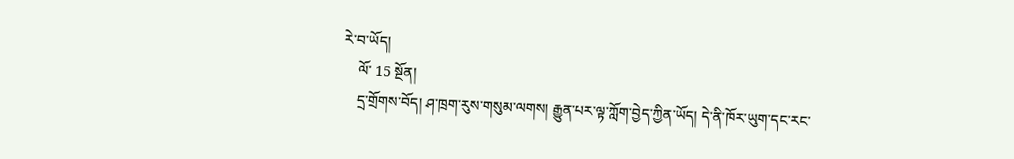རེ་བ་ཡོད།
    ལོ་ 15 སྔོན།
    དྲ་གྲོགས་བོད། ཤ་ཁྲག་རུས་གསུམ་ལགས། རྒྱུན་པར་ལྟ་ཀློག་བྱེད་ཀྱིན་ཡོད། དེ་ནི་ཁོར་ཡུག་དང་རང་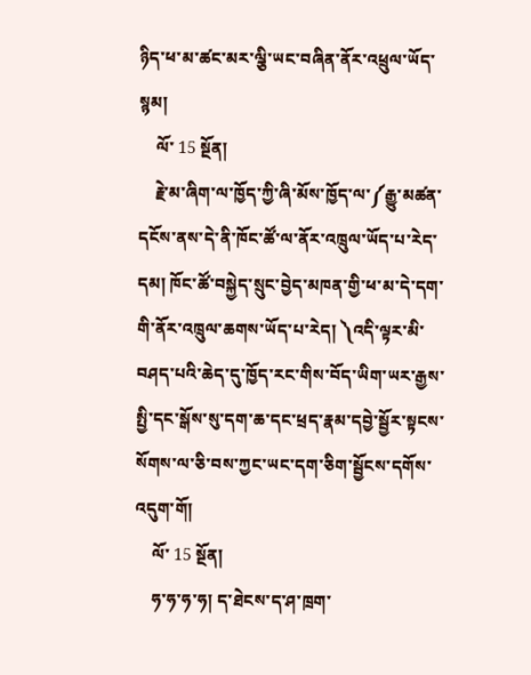ཉིད་ཕ་མ་ཚང་མར་ལྕི་ཡང་བཞིན་ནོར་འཕྲུལ་ཡོད་སྙམ།
    ལོ་ 15 སྔོན།
    རྗེ་མ་ཞིག་ལ་ཁྱོད་ཀྱི་ཞི་མོས་ཁྱོད་ལ་༼རྒྱུ་མཚན་དངོས་ནས་དེ་ནི་ཁོང་ཚོ་ལ་ནོར་འཁྲུལ་ཡོད་པ་རེད་དམ། ཁོང་ཚོ་བསྐྱེད་སྲུང་བྱེད་མཁན་གྱི་ཕ་མ་དེ་དག་གི་ནོར་འཁྲུལ་ཆགས་ཡོད་པ་རེད། ༽འདི་ལྟར་མི་བཤད་པའི་ཆེད་དུ་ཁྱོད་རང་གིས་བོད་ཡིག་ཡར་རྒྱས་སྤྱི་དང་སྒོས་སུ་དག་ཆ་དང་ཕྲད་རྣམ་དབྱེ་སྦྱོར་སྟངས་སོགས་ལ་ཅི་བས་ཀྱང་ཡང་དག་ཅིག་སྦྱོངས་དགོས་འདུག་གོ།
    ལོ་ 15 སྔོན།
    ཧ་ཧ་ཧ་ཧ། ད་ཐེངས་ད་ཤ་ཁྲག་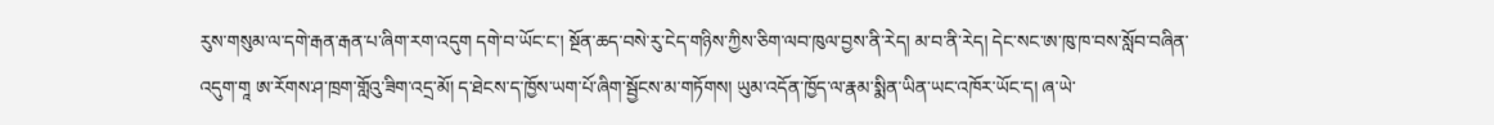རུས་གསུམ་ལ་དགེ་རྒན་རྒན་པ་ཞིག་རག་འདུག དགེ་བ་ཡོང་ང་། སྔོན་ཆད་བསེ་རུ་ངེད་གཉིས་ཀྱིས་ཅིག་ལབ་ཁུལ་བྱས་ནི་རེད། མ་བ་ནི་རེད། དེང་སང་ཨ་ཁུ་ཁ་བས་སློབ་བཞིན་འདུག་གཱ ཨ་རོགས་ཤ་ཁྲག་གློའུ་ཟིག་འདྲ་མོ། ད་ཐེངས་ད་ཁྱོས་ཡག་པོ་ཞིག་སྦྱོངས་མ་གཏོགས། ཡུམ་འདོན་ཁྱོད་ལ་རྣམ་སྨིན་ཡིན་ཡང་འཁོར་ཡོང་ད། ཞ་ཡེ་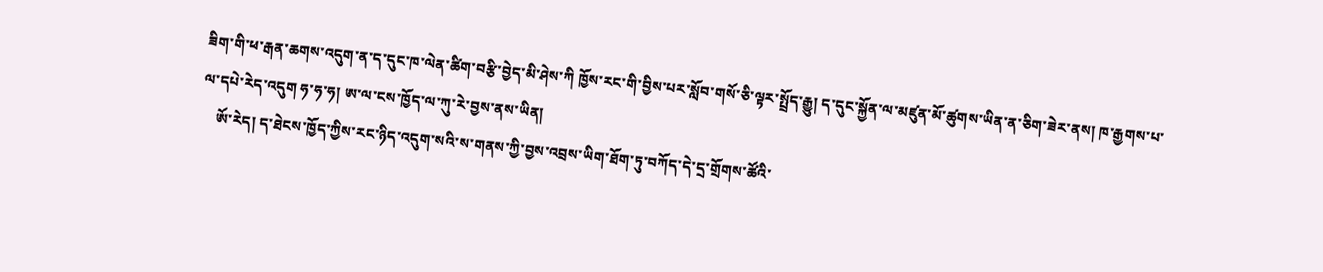ཟིག་གི་ཕ་རྒན་ཆགས་འདུག་ན་ད་དུང་ཁ་ལེན་ཚིག་བརྩི་བྱེད་མི་ཤེས་ཀི ཁྱོས་རང་གི་བྱིས་པར་སློབ་གསོ་ཅི་ལྟར་སྤྲོད་རྒྱུ། ད་དུང་སྐྱོན་ལ་མཛུན་མོ་ཚུགས་ཡིན་ན་ཅིག་ཟེར་ནས། ཁ་རྒྱགས་པ་ལ་དཔེ་རེད་འདུག ཧ་ཧ་ཧ། ཨ་ལ་ངས་ཁྱོད་ལ་ཀུ་རེ་བྱས་ནས་ཡིན།
    ཨོ་རེད། ད་ཐེངས་ཁྱོད་ཀྱིས་རང་ཉིད་འདུག་སའི་ས་གནས་ཀྱི་བྱས་འབྲས་ཡིག་ཐོག་ཏུ་བཀོད་དེ་དྲ་གྲོགས་ཚོའི་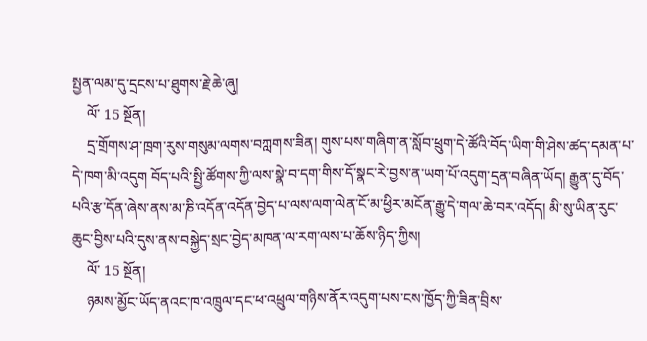སྤྱན་ལམ་དུ་དྲངས་པ་ཐུགས་རྗེ་ཆེ་ཞུ།
    ལོ་ 15 སྔོན།
    དྲ་གྲོགས་ཤ་ཁྲག་རུས་གསུམ་ལགས་བཀླགས་ཟིན། གུས་པས་གཞིག་ན་སློབ་ཕྲུག་དེ་ཚོའི་བོད་ཡིག་གི་ཤེས་ཚད་དམན་པ་དེ་ཁག་མི་འདུག བོད་པའི་སྤྱི་ཚོགས་ཀྱི་ལས་སྣེ་བ་དག་གིས་དོ་སྣང་རེ་བྱས་ན་ཡག་པོ་འདུག་དྲན་བཞིན་ཡོད། རྒྱུན་དུ་བོད་པའི་རྩ་དོན་ཞེས་ནས་མ་ཎི་འདོན་འདོན་བྱེད་པ་ལས་ལག་ལེན་ངོ་མ་ཕྱིར་མངོན་རྒྱུ་དེ་གལ་ཆེ་བར་འདོད། མི་སུ་ཡིན་རུང་ཆུང་བྱིས་པའི་དུས་ནས་བསྐྱེད་སྲང་བྱེད་མཁན་ལ་རག་ལས་པ་ཆོས་ཉིད་ཀྱིས།
    ལོ་ 15 སྔོན།
    ཉམས་མྱོང་ཡོད་ནའང་ཁ་འཁྲུལ་དང་ཕ་འཕྲུལ་གཉིས་ནོར་འདུག་པས་ངས་ཁྱོད་ཀྱི་ཟིན་བྲིས་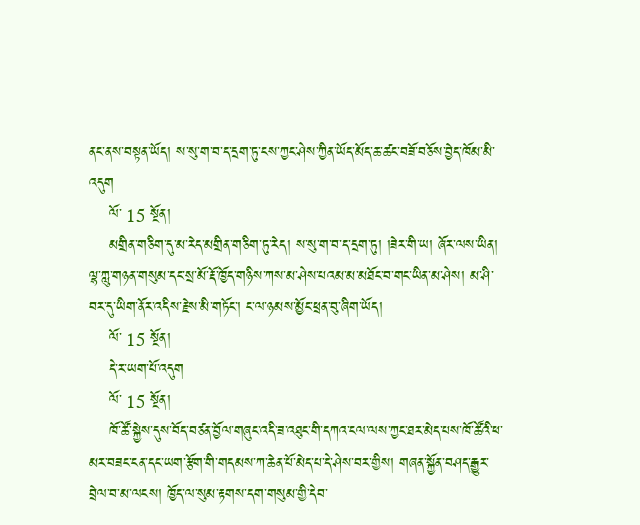ནང་ནས་བསྟན་ཡོད། ས་སུ་ག་བ་ད་དྲག་ཏུ་ངས་ཀྱང་ཤེས་ཀྱིན་ཡོད་མོད་ཆ་ཚང་བཟོ་བཅོས་བྱེད་ཁོམ་མི་འདུག
    ལོ་ 15 སྔོན།
    མགྲིན་གཅིག་དུ་མ་རེད་མགྲིན་གཅིག་ཏུ་རེད། ས་སུ་ག་བ་ད་དྲག་ཏུ། །ཟེར་གི་ཡ། ཞོར་ལས་ཡིན། ལྷ་ཀླུ་གཉན་གསུམ་དང་སྲ་མོ་རྡོ་ཁྱོད་གཉིས་ཀས་མ་ཤེས་པའམ་མ་མཐོང་བ་གང་ཡིན་མ་ཤེས། མ་ཤི་བར་དུ་ཡིག་ནོར་འདིས་རྗེས་མི་གཏོང་། ང་ལ་ཉམས་མྱོང་ཕྲན་བུ་ཞིག་ཡོད།
    ལོ་ 15 སྔོན།
    དེ་ར་ཡག་པོ་འདུག
    ལོ་ 15 སྔོན།
    ཁོ་ཚོ་སྐྱེས་དུས་བོད་བཙན་བྱོལ་གཞུང་འདི་ཟ་འཐུང་གི་དཀའ་ངལ་ལས་ཀྱང་ཐར་མེད་པས་ཁོ་ཚོའི་ཕ་མར་བཟང་ངན་དང་ཡག་རྩོག་གི་གདམས་ཀ་ཆེན་པོ་མེད་པ་དེ་ཤེས་བར་གྱིས། གཞན་སྐྱོན་བཤད་རྒྱུར་བྲེལ་བ་མ་ལངས། ཁྱོད་ལ་སུམ་རྟགས་དག་གསུམ་གྱི་དེབ་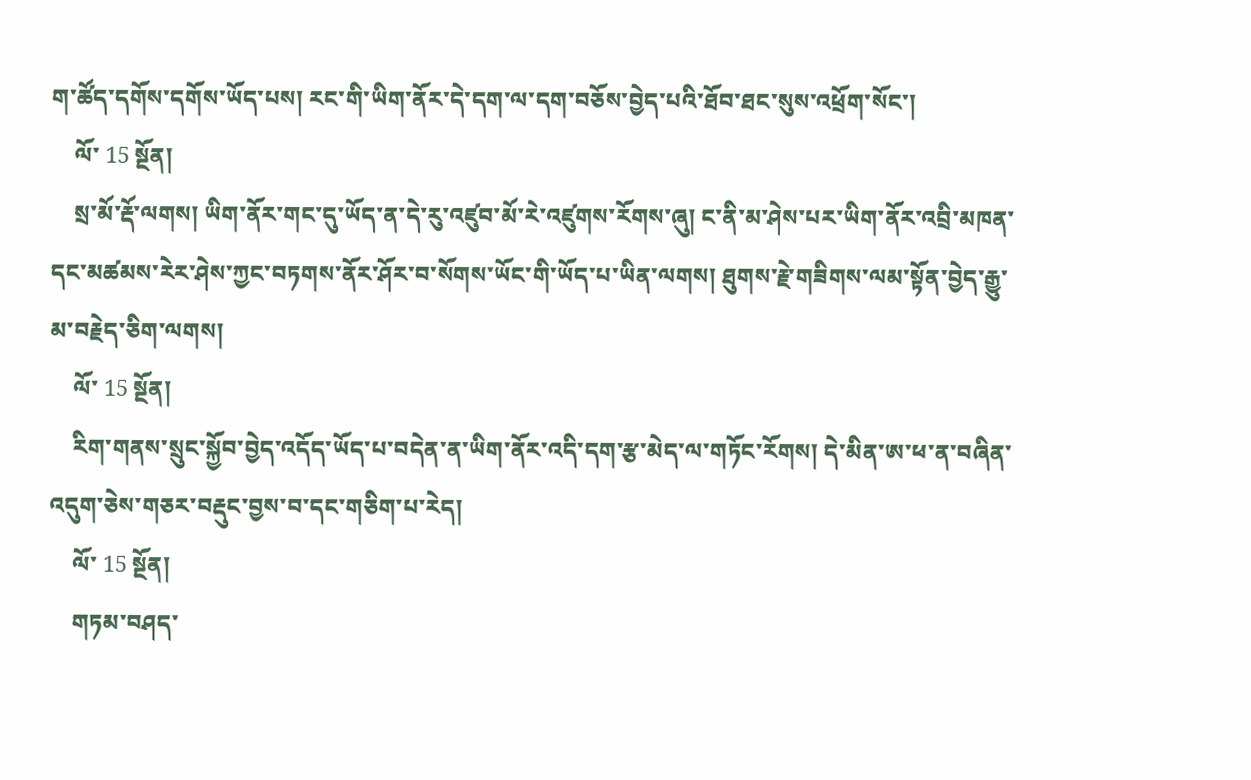ག་ཚོད་དགོས་དགོས་ཡོད་པས། རང་གི་ཡིག་ནོར་དེ་དག་ལ་དག་བཅོས་བྱེད་པའི་ཐོབ་ཐང་སུས་འཕྲོག་སོང་།
    ལོ་ 15 སྔོན།
    སྲ་མོ་རྡོ་ལགས། ཡིག་ནོར་གང་དུ་ཡོད་ན་དེ་རུ་འཛུབ་མོ་རེ་འཛུགས་རོགས་ཞུ། ང་ནི་མ་ཤེས་པར་ཡིག་ནོར་འབྲི་མཁན་དང་མཚམས་རེར་ཤེས་ཀྱང་བཏགས་ནོར་ཤོར་བ་སོགས་ཡོང་གི་ཡོད་པ་ཡིན་ལགས། ཐུགས་རྗེ་གཟིགས་ལམ་སྟོན་བྱེད་རྒྱུ་མ་བརྗེད་ཅིག་ལགས།
    ལོ་ 15 སྔོན།
    རིག་གནས་སྲུང་སྐྱོབ་བྱེད་འདོད་ཡོད་པ་བདེན་ན་ཡིག་ནོར་འདི་དག་རྩ་མེད་ལ་གཏོང་རོགས། དེ་མིན་ཨ་ཕ་ན་བཞིན་འདུག་ཅེས་གཅར་བརྡུང་བྱས་བ་དང་གཅིག་པ་རེད།
    ལོ་ 15 སྔོན།
    གཏམ་བཤད་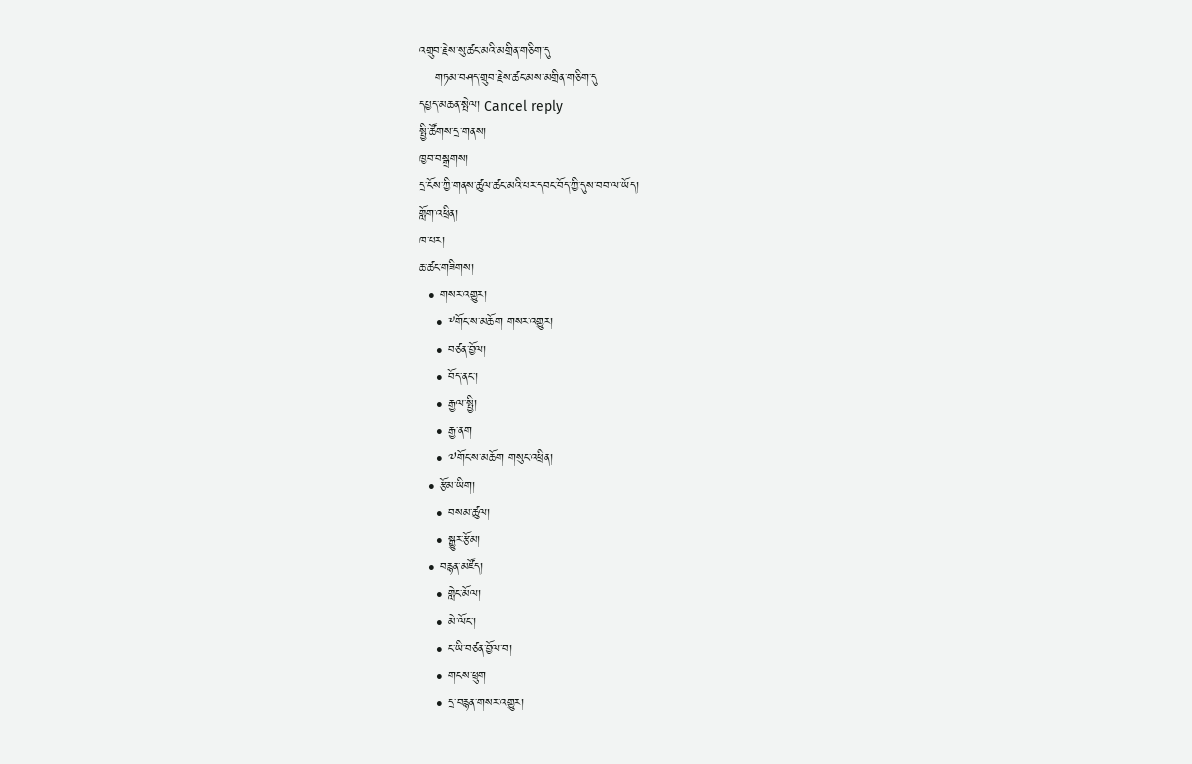འགྲུབ་རྗེས་སུ་ཚང་མའི་མགྲིན་གཅིག་དུ
    གཏམ་བཤད་གྲུབ་རྗེས་ཚང་མས་མགྲིན་གཅིག་དུ
དཔྱད་མཆན་སྤེལ། Cancel reply
སྤྱི་ཚོགས་དྲ་གནས།
ཁྱབ་བསྒྲགས།
དྲ་ངོས་ཀྱི་གནས་ཚུལ་ཚང་མའི་པར་དབང་བོད་ཀྱི་དུས་བབ་ལ་ཡོད།
གློག་འཕྲིན།
ཁ་པར།
ཆ་ཚང་གཟིགས།
  • གསར་འགྱུར།
    • ༸གོང་ས་མཆོག གསར་འགྱུར།
    • བཙན་བྱོལ།
    • བོད་ནང་།
    • རྒྱལ་སྤྱི།
    • རྒྱ་ནག
    • ༧གོང་ས་མཆོག གསུང་འཕྲིན།
  • རྩོམ་ཡིག།
    • བསམ་ཚུལ།
    • སྒྱུར་རྩོམ།
  • བརྙན་མཛོད།
    • གླེང་མོལ།
    • མེ་ལོང་།
    • ང་ཡི་བཙན་བྱོལ་བ།
    • གངས་ཕྲུག
    • དྲ་བརྙན་གསར་འགྱུར།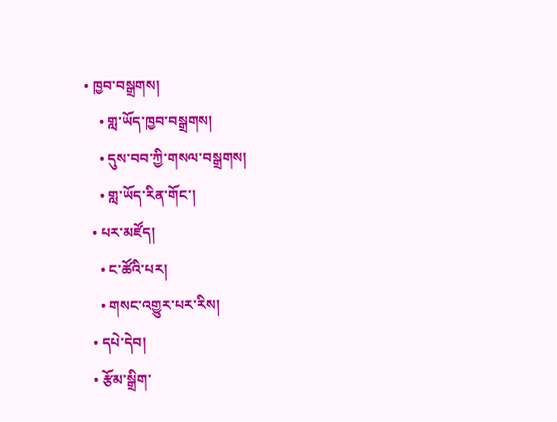• ཁྱབ་བསྒྲགས།
    • གླ་ཡོད་ཁྱབ་བསྒྲགས།
    • དུས་བབ་ཀྱི་གསལ་བསྒྲགས།
    • གླ་ཡོད་རིན་གོང་།
  • པར་མཛོད།
    • ང་ཚོའི་པར།
    • གསང་འགྱུར་པར་རིས།
  • དཔེ་དེབ།
  • རྩོམ་སྒྲིག་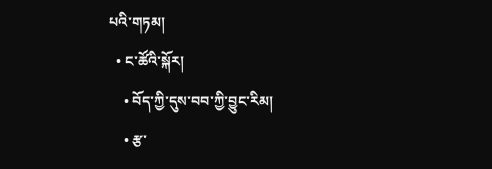པའི་གཏམ།
  • ང་ཚོའི་སྐོར།
    • བོད་ཀྱི་དུས་བབ་ཀྱི་བྱུང་རིམ།
    • རྩ་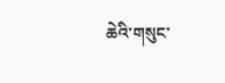ཆེའི་གསུང་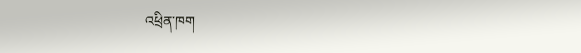འཕྲིན་ཁག